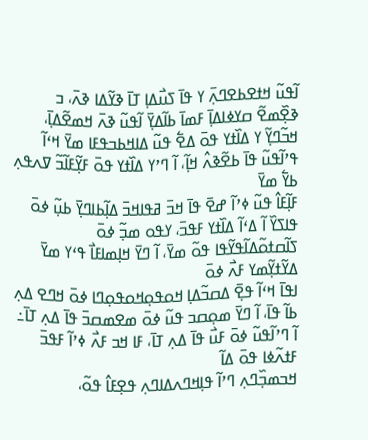ߊ߬ߟߎ߬ ߞߙߐߕߐߣߍ߲߫ ߌ ߟߊ߫ ߖߎ߯ߡߊ߲ ߠߊ߫ ߢߌ߬ߡߊ ߢߍ߫، ߏ ߢߐ߲߰ߘߐ߬ ߛߌߦߊߡߊ߲߫ ߓߘߊ߫ ߕߊ߬ߡߌ߲߫ ߊ߬ߟߎ߬ ߢߍ߫ ߞߘߐ߬ߡߊ߲߫، ߞߏ߬ߣߌ߲߬ ߌ ߡߊ߰ߙߌ ߟߋ߫ ߡߐ߱ ߟߎ߬ ߡߊߞߕߏߟߓߊ ߘߌ߫ ߞߵߊ߬ ߟߴߊ߬ߟߎ߬ ߟߊ߫ ߕߐ߬ߢߍ߮ ߞߊ߲߬، ߊ߬ ߣߴߌ ߡߊ߰ߙߌ ߟߋ߫ ߓߌ߲߬ߓߊ߬ߏ߬ ߜߍߟߍ߲ ߕߌ߱ ߘߌ߫
ߓߊ߲߬ߓߊ߮ ߟߎ߬ ߦߴߊ߬ ߝߐ߫ ߟߊ߫ ߞߏ߫ ߥߟߊߞߏ߫ ߡߊ߲߬ߕߊߣߌ߲߫ ߕߎ߲߬ ߦߋ߫ ߟߊߖߌ߰ ߊ߬ ߡߵߊ߬ ߡߊ߰ߙߌ ߓߟߏ߫، ߌߟߋ ߘߏ߲߬ ߦߋ߫ ߖߊ߬ߛߙߋ߬ߡߊ߬ߟߌ߬ߟߊ ߟߋ߬ ߘߌ߫، ߊ߬ ߣߌ߫ ߞߊ߲ߘߊߓߊ߯ ߟߵߌ ߘߌ߫ ߡߌ߬ߙߌ߲߬ߘߌ ߓߍ߯ ߦߋ߫
ߊߟߊ߫ ߞߵߊ߬ ߟߐ߲߫ ߡߛߏ߬ߡߊ߲ ߞߋߟߋ߲ߞߋߟߋ߲ߣߊ ߦߋ߫ ߞߣߐ ߡߍ߲ ߕߊ߬ ߟߊ߫، ߊ߬ ߣߌ߫ ߘߋ߲ߛߏ ߟߎ߬ ߦߋ߫ ߘߐߘߛߏ߫ ߟߊ߫ ߡߍ߲ ߠߊ߫߸ ߊ߬ ߣߴߊ߬ߟߎ߬ ߦߋ߫ ߓߎ߯ ߟߊ߫ ߡߍ߲ ߠߊ߫، ߓߊ ߞߏ ߓߍ߯ ߦߴߊ߬ ߓߟߏ߫ ߓߙߍ߬ߦߊ ߟߋ߫ ߡߊ߬
ߞߏߘߏ߲߰ߣߍ߲ ߣߴߊ߬ ߟߊ߲ߞߣߍߡߊߣߍ߲ ߟߐ߲ߓߊ߮ ߟߋ߬،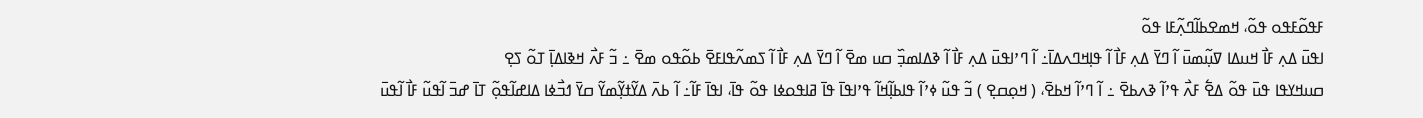ߓߟߋ߬ߓߟߋ ߟߋ߬، ߞߘߐߕߊ߬ߣߍ߲߬ߓߊ ߟߋ߬
ߊߟߎ߫ ߡߍ߲ ߓߊ߯ ߞߎߡߊ ߜߎ߲߬ߘߎ߫ ߊ߬ ߣߌ߫ ߡߍ߲ ߓߊ߯ ߊ߬ ߟߊ߲ߞߣߍߡߊ߫߸ ߊ߬ ߣߴߊߟߎ߫ ߡߍ߲ ߓߊ߯ ߊ߬ ߢߡߊߘߏ߲߰ ߛߎ ߘߐ߫ ߊ߬ ߣߌ߫ ߡߍ߲ ߓߊ߯ ߊ߬ ߖߘߍ߬ߟߊߓߐ߫ ߕߋ߬ߟߋ ߘߐ߫ ߸ ߏ߬ ߓߍ߯ ߞߢߊߡߊ߲߫ ߠߋ߬ ߖߐ߲
ߛߎߞߌߟߊ ߟߎ߫ ߟߋ߬ ߡߐ߱ ߓߍ߯ ߟߴߊ߬ ߢߍߕߐ߫ ߸ ߊ߬ ߣߴߊ߬ ߞߕߐ߫، ( ߞߋ߲ߛߐ߲ ) ߏ߬ ߟߎ߬ ߦߴߊ߬ ߟߊߕߊ߲߬ߞߊ߬ ߟߴߊߟߊ߫ ߟߊ߫ ߥߊߟߋߦߊ ߟߋ߬ ߟߊ߫، ߊߟߊ߫ ߓߊ߬߸ ߊ߬ ߕߍ߫ ߡߌ߬ߙߌ߲߬ߘߌ߬ ߛߌ߫ ߗߏ߯ߦߊ ߡߊߝߊ߬ߟߋ߲߬ ߠߊ߫ ߝߏ߫ ߊ߬ߟߎ߬ ߓߊ߯ ߊ߬ߟߎ߫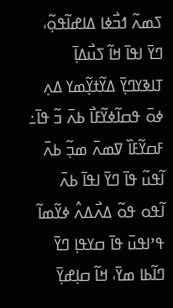ߖߘߍ߬ ߗߏ߯ߦߊ ߡߊߝߊ߬ߟߋ߲߬، ߣߌ߫ ߊߟߊ߫ ߞߊ߬ ߖߎ߯ߡߊ߲߫ ߠߊߢߌߣߌ߲߫ ߡߌ߬ߙߌ߲߬ߘߌ ߡߍ߲ ߦߋ߫ ߟߛߊ߬ߦߌ߬ߓߊ߯ ߕߍ߫ ߏ߬ ߟߊ߫߸ ߓߛߌ߬ߓߊ߰ ߜߘߍ߫ ߘߏ߲߬ ߕߍ߫ ߊ߬ߟߎ߬ ߟߊ߫ ߣߌ߫ ߊߟߊ߫ ߕߍ߫
ߊ߬ߟߋ ߟߋ߬ ߡߍ߯ߡߍ߮ ߦߌ߬ߘߊ߬ ߟߴߊߟߎ߫ ߟߊ߫ ߛߌߟߊ߲ ߣߌ߫ ߣߊ߬ߕߊ ߘߌ߫، ߞߊ߬ ߛߊ߲ߝߌ߲߫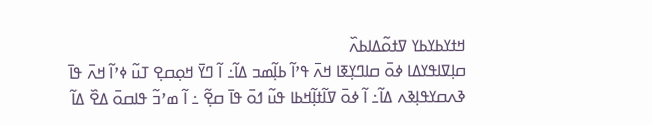ߞߙߌߕߌߕߌ ߜߙߋ߬ߡߊߕߍ߰
ߛߊ߲ߜߊߟߌߡߊ ߦߋ߫ ߛߊߣߌ߲ߧߊ ߞߍ߫ ߟߴߊ߬ ߕߊ߲߬ߘߏ ߡߊ߬߸ ߊ߬ ߣߌ߫ ߞߋ߲ߛߐ߲ ߠߎ߬ ߦߴߊ߬ ߞߍ߫ ߟߊ߫ ߢߍߛߌߟߊ߲ߢߍ ߡߊ߬߸ ߊ߬ ߦߋ߫ ߜߊ߬ߙߊ߲߬ߞߕߊ ߟߎ߬ ߗߋ߫ ߟߊ߫ ߛߐ߲߬ ߸ ߊ߬ ߘߴߏ߬ ߟߊߛߋ߫ ߡߐ߰ ߡߊ߬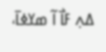ߡߍ߲ ߓߊ߯ ߊ߬ ߘߌߦߊ߫،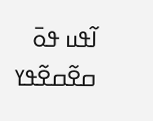ߊ߬ߟߎ ߟߋ߫ ߛߐ߬ߛߐ߬ߟߌ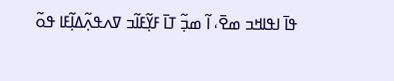ߟߊ߫ ߊߟߊߞߏ ߘߐ߫، ߊ߬ ߘߏ߲߬ ߠߊ߫ ߓߌ߲߬ߓߊ߬ߏ ߜߍߟߍ߲߬ߡߊ߲߬ߓߊ ߟߋ߬